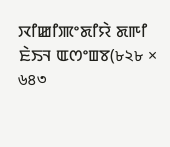ꯋꯤꯀꯤꯄꯦꯗꯤꯌꯥ ꯗꯒꯤ
ꯐꯥꯏꯜ ꯑꯁꯦꯡꯕ(৮২৮ × ৬৪৩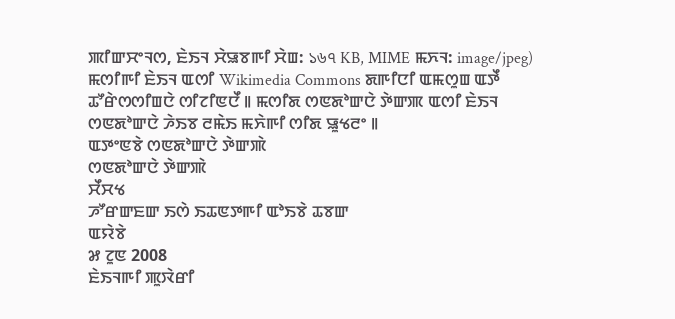ꯄꯤꯛꯆꯦꯜꯁ, ꯐꯥꯏꯜ ꯆꯥꯎꯕꯒꯤ ꯆꯥꯡ: ১৬৭ KB, MIME ꯃꯈꯜ: image/jpeg)
ꯃꯁꯤꯒꯤ ꯐꯥꯏꯜ ꯑꯁꯤ Wikimedia Commons ꯗꯒꯤꯅꯤ ꯑꯃꯁꯨꯡ ꯑꯇꯩ ꯊꯧꯔꯥꯁꯁꯤꯡꯅꯥ ꯁꯤꯖꯤꯟꯅꯩ ꯫ ꯃꯁꯤꯗ ꯁꯟꯗꯣꯛꯅꯥ ꯇꯥꯛꯄ ꯑꯁꯤ ꯐꯥꯏꯜ ꯁꯟꯗꯣꯛꯅꯥ ꯍꯥꯏꯕ ꯂꯃꯥꯏ ꯃꯈꯥꯒꯤ ꯁꯤꯗ ꯎꯨꯠꯂꯦ ꯫
ꯑꯇꯦꯟꯕꯥ ꯁꯟꯗꯣꯛꯅꯥ ꯇꯥꯛꯄꯥ
ꯁꯟꯗꯣꯛꯅꯥ ꯇꯥꯛꯄꯥ
ꯆꯩꯆꯠ
ꯍꯧꯔꯛꯐꯛ ꯏꯁꯥ ꯏꯊꯟꯇꯒꯤ ꯑꯣꯏꯕꯥ ꯊꯕꯛ
ꯑꯌꯥꯕꯥ
꯷ ꯖꯨꯟ 2008
ꯐꯥꯏꯜꯒꯤ ꯄꯨꯋꯥꯔꯤ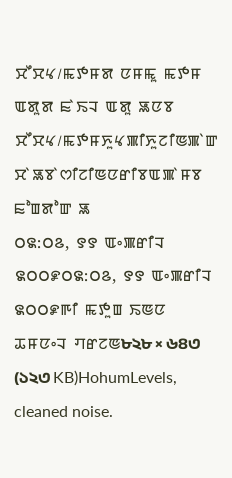ꯆꯩꯆꯠ/ꯃꯇꯝꯗ ꯅꯝꯃꯨ ꯃꯇꯝ ꯑꯗꯨꯗ ꯐꯥꯏꯜ ꯑꯗꯨ ꯎꯅꯕ
ꯆꯩꯆꯠ/ꯃꯇꯝꯈꯨꯠꯄꯤꯈꯨꯖꯤꯟꯄꯥꯛ ꯆꯥꯎꯕꯥꯁꯤꯖꯤꯟꯅꯔꯤꯕꯑꯄꯥꯝꯕ ꯐꯣꯡꯗꯣꯛ ꯎ
꯰꯲:꯰꯴, ꯱꯱ ꯑꯦꯄꯔꯤꯜ ꯲꯰꯰꯹꯰꯲:꯰꯴, ꯱꯱ ꯑꯦꯄꯔꯤꯜ ꯲꯰꯰꯹ꯒꯤ ꯃꯇꯨꯡ ꯏꯟꯅ ꯊꯝꯅꯦꯜ ꯚꯔꯖꯟ৮২৮ × ৬৪৩ (১২৩ KB)HohumLevels, cleaned noise.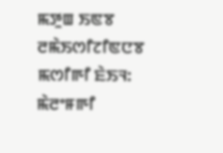ꯃꯇꯨꯡ ꯏꯟꯕ ꯂꯃꯥꯏꯁꯤꯖꯤꯟꯅꯕ ꯃꯁꯤꯒꯤ ꯐꯥꯏꯜ:
ꯃꯥꯂꯦꯝꯒꯤ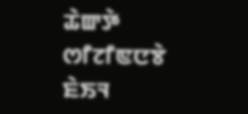ꯊꯥꯛꯇꯥ ꯁꯤꯖꯤꯟꯅꯕꯥ ꯐꯥꯏꯜ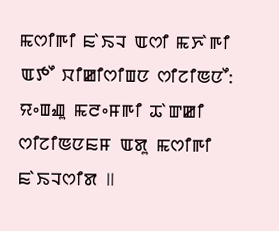ꯃꯁꯤꯒꯤ ꯐꯥꯏꯜ ꯑꯁꯤ ꯃꯈꯥꯒꯤ ꯑꯇꯩ ꯋꯤꯀꯤꯁꯤꯡꯅ ꯁꯤꯖꯤꯟꯅꯩ:
ꯌꯦꯡꯉꯨ ꯃꯂꯦꯝꯒꯤ ꯊꯥꯛꯀꯤ ꯁꯤꯖꯤꯟꯅꯐꯝ ꯑꯗꯨ ꯃꯁꯤꯒꯤ ꯐꯥꯏꯜꯁꯤꯗ ꯫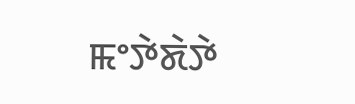ꯃꯦꯇꯥꯗꯥꯇꯥ